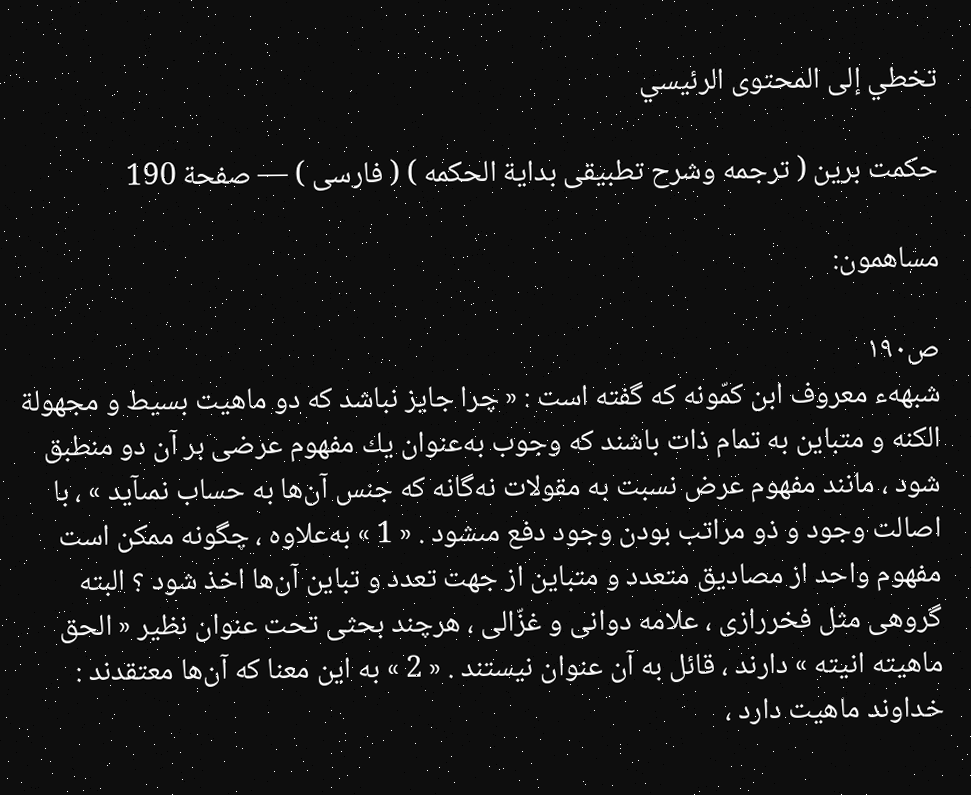تخطي إلى المحتوى الرئيسي

حكمت برين ( ترجمه وشرح تطبيقى بداية الحكمه ) ( فارسى ) — صفحة 190

مساهمون:

ص١٩٠
شبههء معروف ابن كمّونه كه گفته است : « چرا جايز نباشد كه دو ماهيت بسيط و مجهولة الكنه و متباين به تمام ذات باشند كه وجوب به‌عنوان يك مفهوم عرضى بر آن دو منطبق شود ، مانند مفهوم عرض نسبت به مقولات نه‌گانه كه جنس آن‌ها به حساب نمىآيد » ، با اصالت وجود و ذو مراتب بودن وجود دفع مىشود . « 1 » به‌علاوه ، چگونه ممكن است مفهوم واحد از مصاديق متعدد و متباين از جهت تعدد و تباين آن‌ها اخذ شود ؟ البته گروهى مثل فخررازى ، علامه دوانى و غزّالى ، هرچند بحثى تحت عنوان نظير « الحق ماهيته انيته » دارند ، قائل به آن عنوان نيستند . « 2 » به اين معنا كه آن‌ها معتقدند : خداوند ماهيت دارد ،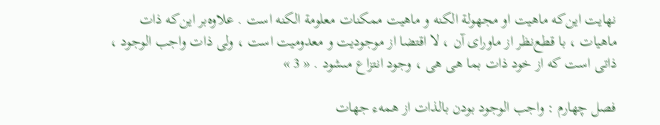نهايت اين‌كه ماهيت او مجهولة الكنه و ماهيت ممكنات معلومة الكنه است . علاوه‌بر اين‌كه ذات ماهيات ، با قطع‌نظر از ماوراى آن ، لا اقتضا از موجوديت و معدوميت است ، ولى ذات واجب الوجود ، ذاتى است كه از خود ذات بما هى هى ، وجود انتزاع مىشود . « 3 »

فصل چهارم : واجب الوجود بودن بالذات از همهء جهات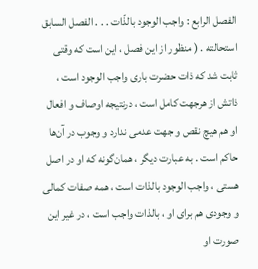الفصل الرابع : واجب الوجود بالذّات . . . الفصل السابق استحالته . ( منظور از اين فصل ، اين است كه وقتى ثابت شد كه ذات حضرت بارى واجب الوجود است ، ذاتش از هرجهت كامل است ، درنتيجه اوصاف و افعال او هم هيچ نقص و جهت عدمى ندارد و وجوب در آن‌ها حاكم است . به عبارت ديگر ، همان‌گونه كه او در اصل هستى ، واجب الوجود بالذات است ، همه صفات كمالى و وجودى هم براى او ، بالذات واجب است ، در غير اين صورت او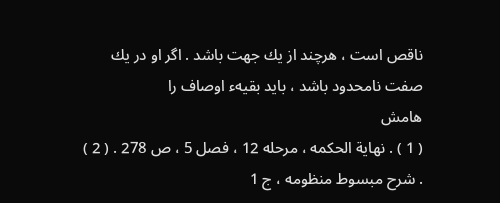ناقص است ، هرچند از يك جهت باشد . اگر او در يك صفت نامحدود باشد ، بايد بقيهء اوصاف را
هامش
( 1 ) . نهاية الحكمه ، مرحله 12 ، فصل 5 ، ص 278 . ( 2 ) . شرح مبسوط منظومه ، ج 1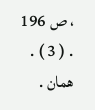، ص 196 . ( 3 ) . همان .